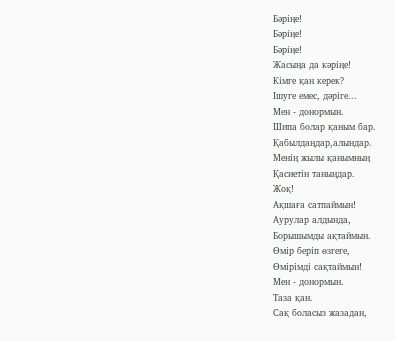Бәріңе!
Бәріңе!
Бәріңе!
Жасыңа да кәріңе!
Кімге қан керек?
Ішуге емес, дәріге...
Мен - донормын.
Шипа болар қаным бар.
Қабылдаңдар,алындар.
Менің жылы қанымның
Қасиетін таныңдар.
Жоқ!
Ақшаға сатпаймын!
Аурулар алдында,
Борышымды ақтаймын.
Өмір беріп өзгеге,
Өмірімді сақтаймын!
Мен - донормын.
Таза қан.
Сақ боласыз жазадан,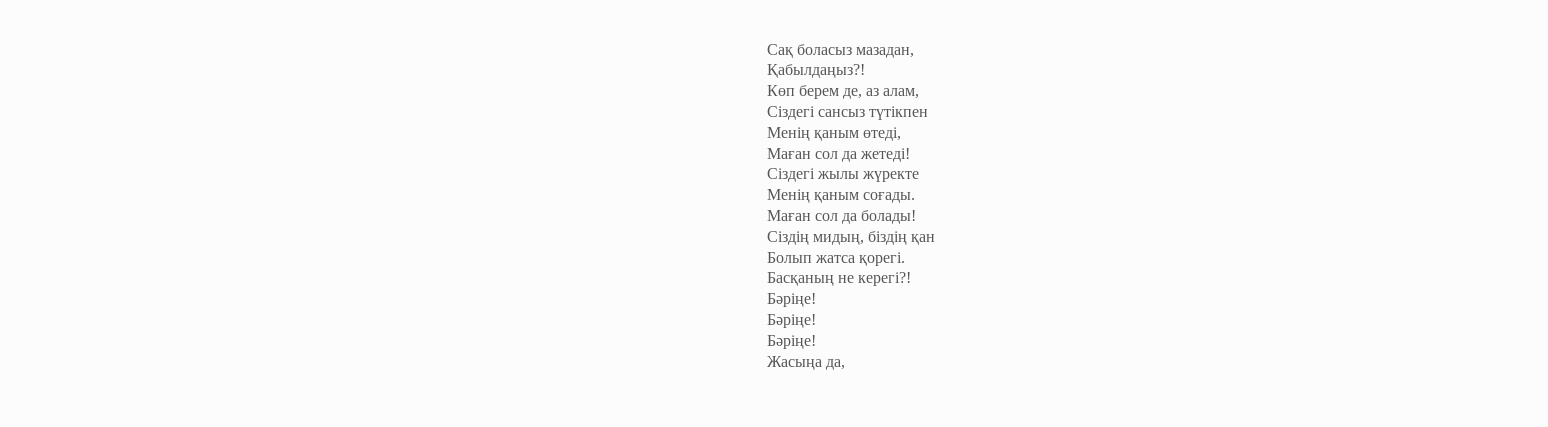Сақ боласыз мазадан,
Қабылдаңыз?!
Көп берем де, аз алам,
Сіздегі сансыз түтікпен
Менің қаным өтеді,
Маған сол да жетеді!
Сіздегі жылы жүректе
Менің қаным соғады.
Маған сол да болады!
Сіздің мидың, біздің қан
Болып жатса қорегі.
Басқаның не керегі?!
Бәріңе!
Бәріңе!
Бәріңе!
Жасыңа да,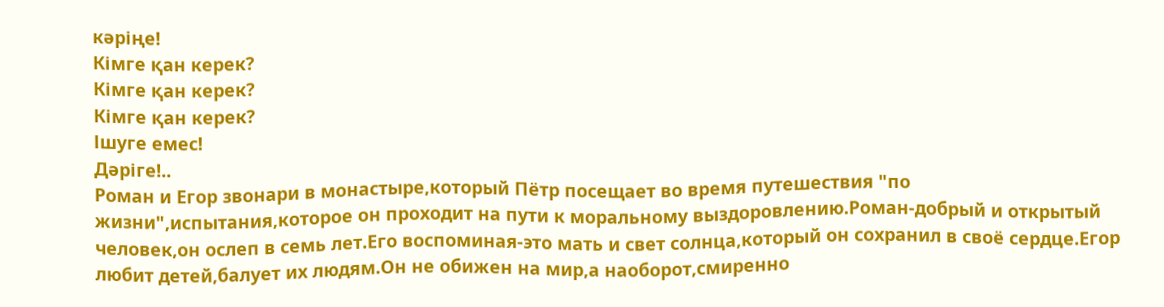кәріңе!
Кімге қан керек?
Кімге қан керек?
Кімге қан керек?
Ішуге емес!
Дәріге!..
Роман и Егор звонари в монастыре,который Пётр посещает во время путешествия "по жизни",испытания,которое он проходит на пути к моральному выздоровлению.Роман-добрый и открытый человек,он ослеп в семь лет.Его воспоминая-это мать и свет солнца,который он сохранил в своё сердце.Егор любит детей,балует их людям.Он не обижен на мир,а наоборот,смиренно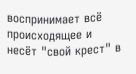воспринимает всё происходящее и несёт "свой крест" в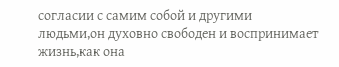согласии с самим собой и другими людьми,он духовно свободен и воспринимает жизнь,как она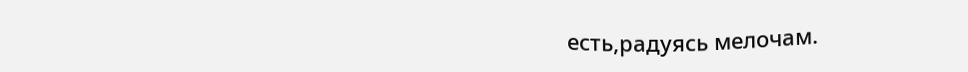есть,радуясь мелочам.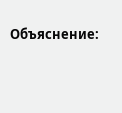Объяснение: